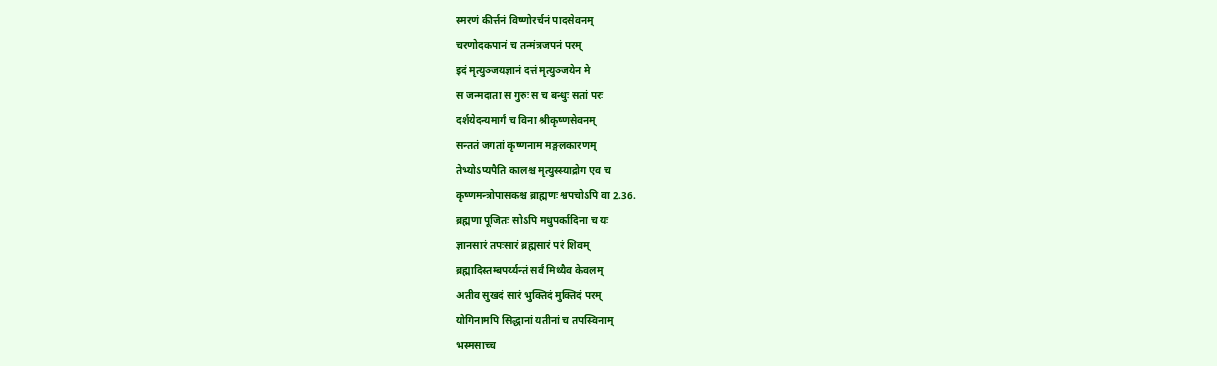स्मरणं कीर्त्तनं विष्णोरर्चनं पादसेवनम्
चरणोदकपानं च तन्मंत्रजपनं परम्
इदं मृत्युञ्जयज्ञानं दत्तं मृत्युञ्जयेन मे
स जन्मदाता स गुरुः स च बन्धुः सतां परः
दर्शयेदन्यमार्गं च विना श्रीकृष्णसेवनम्
सन्ततं जगतां कृष्णनाम मङ्गलकारणम्
तेभ्योऽप्यपैति कालश्च मृत्युस्स्याद्रोग एव च
कृष्णमन्त्रोपासकश्च ब्राह्मणः श्वपचोऽपि वा 2.36.
ब्रह्मणा पूजितः सोऽपि मधुपर्कादिना च यः
ज्ञानसारं तपःसारं ब्रह्मसारं परं शिवम्
ब्रह्मादिस्तम्बपर्य्यन्तं सर्वं मिथ्यैव केवलम्
अतीव सुखदं सारं भुक्तिदं मुक्तिदं परम्
योगिनामपि सिद्धानां यतीनां च तपस्विनाम्
भस्मसाच्च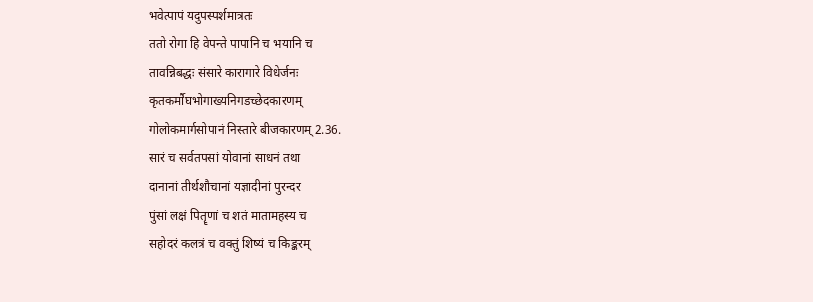भवेत्पापं यदुपस्पर्शमात्रतः
ततो रोगा हि वेपन्ते पापानि च भयानि च
तावन्निबद्धः संसारे कारागारे विधेर्जनः
कृतकर्मौघभोगाख्यनिगडच्छेदकारणम्
गोलोकमार्गसोपानं निस्तारे बीजकारणम् 2.36.
सारं च सर्वतपसां योवानां साधनं तथा
दानानां तीर्थशौचानां यज्ञादीनां पुरन्दर
पुंसां लक्षं पितॄणां च शतं मातामहस्य च
सहोदरं कलत्रं च वक्तुं शिष्यं च किङ्करम्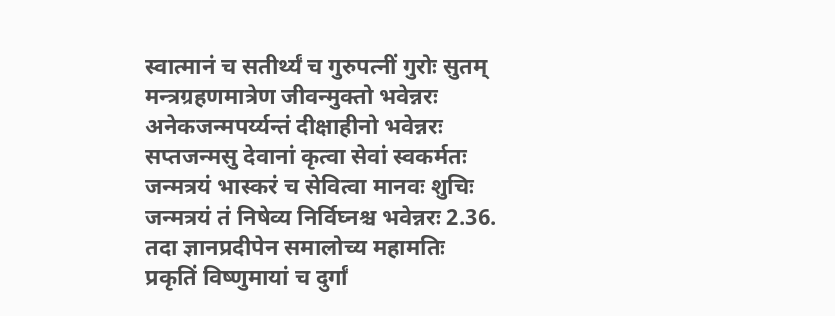स्वात्मानं च सतीर्थ्यं च गुरुपत्नीं गुरोः सुतम्
मन्त्रग्रहणमात्रेण जीवन्मुक्तो भवेन्नरः
अनेकजन्मपर्य्यन्तं दीक्षाहीनो भवेन्नरः
सप्तजन्मसु देवानां कृत्वा सेवां स्वकर्मतः
जन्मत्रयं भास्करं च सेवित्वा मानवः शुचिः
जन्मत्रयं तं निषेव्य निर्विघ्नश्च भवेन्नरः 2.36.
तदा ज्ञानप्रदीपेन समालोच्य महामतिः
प्रकृतिं विष्णुमायां च दुर्गां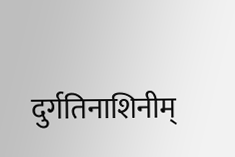दुर्गतिनाशिनीम्